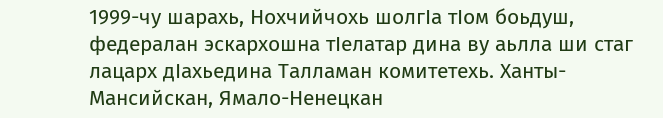1999-чу шарахь, Нохчийчохь шолгIа тIом боьдуш, федералан эскархошна тIелатар дина ву аьлла ши стаг лацарх дIахьедина Талламан комитетехь. Ханты-Мансийскан, Ямало-Ненецкан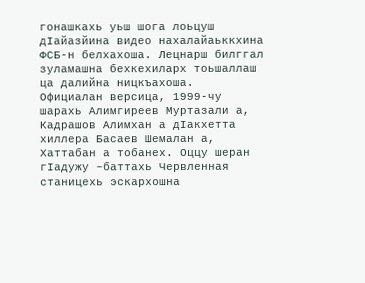гонашкахь уьш шога лоьцуш дIайазйина видео нахалайаьккхина ФСБ-н белхахоша. Лецнарш билггал зуламашна бехкехиларх тоьшаллаш ца далийна ницкъахоша.
Официалан версица, 1999-чу шарахь Алимгиреев Муртазали а, Кадрашов Алимхан а дIакхетта хиллера Басаев Шемалан а, Хаттабан а тобанех. Оццу шеран гIадужу –баттахь Червленная станицехь эскархошна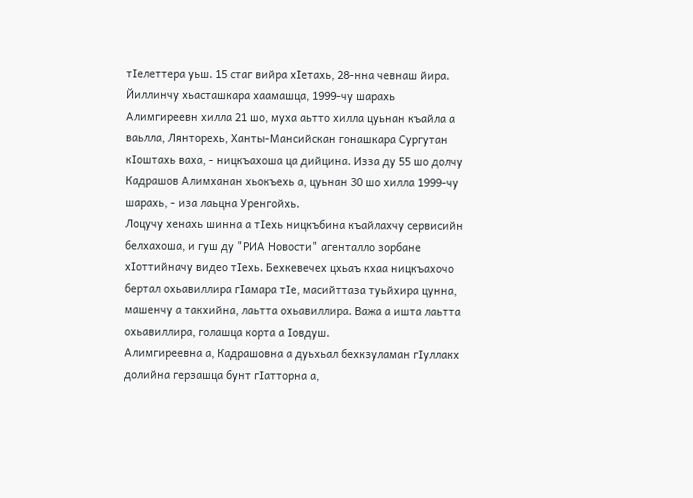тIелеттера уьш. 15 стаг вийра хIетахь, 28-нна чевнаш йира.
Йиллинчу хьасташкара хаамашца, 1999-чу шарахь Алимгиреевн хилла 21 шо, муха аьтто хилла цуьнан къайла а ваьлла, Лянторехь, Ханты-Мансийскан гонашкара Сургутан кIоштахь ваха, - ницкъахоша ца дийцина. Изза ду 55 шо долчу Кадрашов Алимханан хьокъехь а, цуьнан 30 шо хилла 1999-чу шарахь, - иза лаьцна Уренгойхь.
Лоцучу хенахь шинна а тIехь ницкъбина къайлахчу сервисийн белхахоша, и гуш ду "РИА Новости" агенталло зорбане хIоттийначу видео тIехь. Бехкевечех цхьаъ кхаа ницкъахочо бертал охьавиллира гIамара тIе, масийттаза туьйхира цунна, машенчу а такхийна, лаьтта охьавиллира. Важа а ишта лаьтта охьавиллира, голашца корта а Iовдуш.
Алимгиреевна а, Кадрашовна а дуьхьал бехкзуламан гIуллакх долийна герзашца бунт гIатторна а,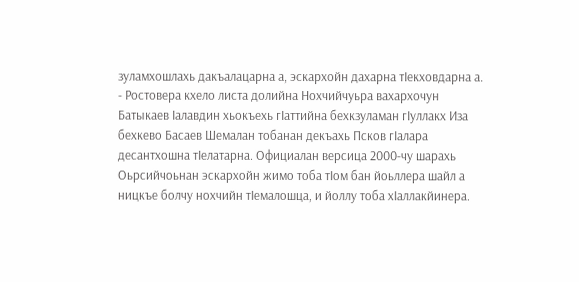зуламхошлахь дакъалацарна а, эскархойн дахарна тIекховдарна а.
- Ростовера кхело листа долийна Нохчийчуьра вахархочун Батыкаев Iалавдин хьокъехь гIаттийна бехкзуламан гIуллакх Иза бехкево Басаев Шемалан тобанан декъахь Псков гIалара десантхошна тIелатарна. Официалан версица 2000-чу шарахь Оьрсийчоьнан эскархойн жимо тоба тIом бан йоьллера шайл а ницкъе болчу нохчийн тIемалошца, и йоллу тоба хIаллакйинера.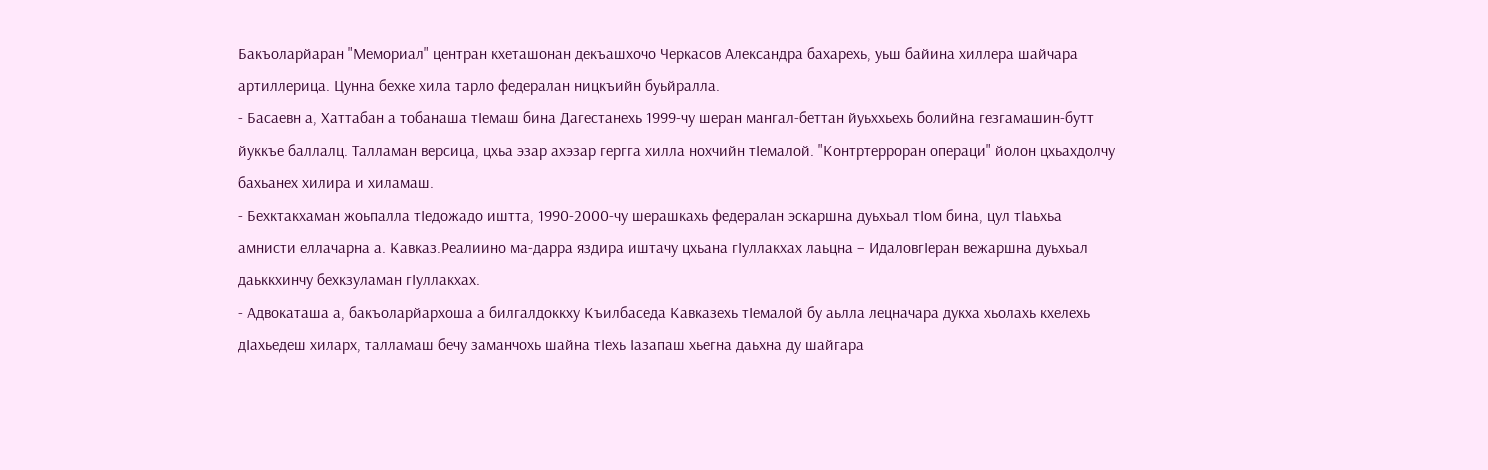Бакъоларйаран "Мемориал" центран кхеташонан декъашхочо Черкасов Александра бахарехь, уьш байина хиллера шайчара артиллерица. Цунна бехке хила тарло федералан ницкъийн буьйралла.
- Басаевн а, Хаттабан а тобанаша тIемаш бина Дагестанехь 1999-чу шеран мангал-беттан йуьххьехь болийна гезгамашин-бутт йуккъе баллалц. Талламан версица, цхьа эзар ахэзар гергга хилла нохчийн тIемалой. "Контртерроран операци" йолон цхьахдолчу бахьанех хилира и хиламаш.
- Бехктакхаман жоьпалла тIедожадо иштта, 1990-2000-чу шерашкахь федералан эскаршна дуьхьал тIом бина, цул тIаьхьа амнисти еллачарна а. Кавказ.Реалиино ма-дарра яздира иштачу цхьана гIуллакхах лаьцна – ИдаловгIеран вежаршна дуьхьал даьккхинчу бехкзуламан гIуллакхах.
- Адвокаташа а, бакъоларйархоша а билгалдоккху Къилбаседа Кавказехь тIемалой бу аьлла лецначара дукха хьолахь кхелехь дIахьедеш хиларх, талламаш бечу заманчохь шайна тIехь Iазапаш хьегна даьхна ду шайгара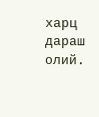харц дараш олий.